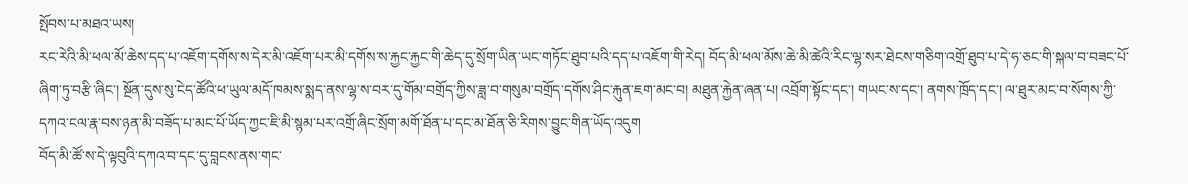སྤོབས་པ་མཐའ་ཡས།
རང་རེའི་མི་ཕལ་མོ་ཆེས་དད་པ་འཇོག་དགོས་ས་དེར་མི་འཇོག་པར་མི་དགོས་ས་རྐྱང་རྐྱང་གི་ཆེད་དུ་སྲོག་ཡིན་ཡང་གཏོང་ཐུབ་པའི་དད་པ་འཇོག་གི་རེད། བོད་མི་ཕལ་མོས་ཆེ་མི་ཚེའི་རིང་ལྷ་སར་ཐེངས་གཅིག་འགྲོ་ཐུབ་པ་དེ་ཧ་ཅང་གི་སྐལ་བ་བཟང་པོ་ཞིག་ཏུ་བརྩི་ཞིང་། སྔོན་དུས་སུ་ངེད་ཚོའི་ཕ་ཡུལ་མདོ་ཁམས་སྨད་ནས་ལྷ་ས་བར་དུ་གོམ་བགྲོད་ཀྱིས་ཟླ་བ་གསུམ་བགྲོད་དགོས་ཤིང་རྐུན་ཇག་མང་བ། མཐུན་རྐྱེན་ཞན་པ། འབྲོག་སྟོང་དང་། གཡང་ས་དང་། ནགས་ཁྲོད་དང་། ལ་ཐུར་མང་བ་སོགས་ཀྱི་དཀའ་ངལ་རྣ་བས་ཉན་མི་བཟོད་པ་མང་པོ་ཡོད་ཀྱང་ཇི་མི་སྙམ་པར་འགྲོ་ཞིང་སྲོག་མགོ་ཐོན་པ་དང་མ་ཐོན་ཅི་རིགས་བྱུང་གིན་ཡོད་འདུག
བོད་མི་ཚོ་ས་དེ་ལྟབུའི་དཀའ་བ་དང་དུ་བླངས་ནས་གང་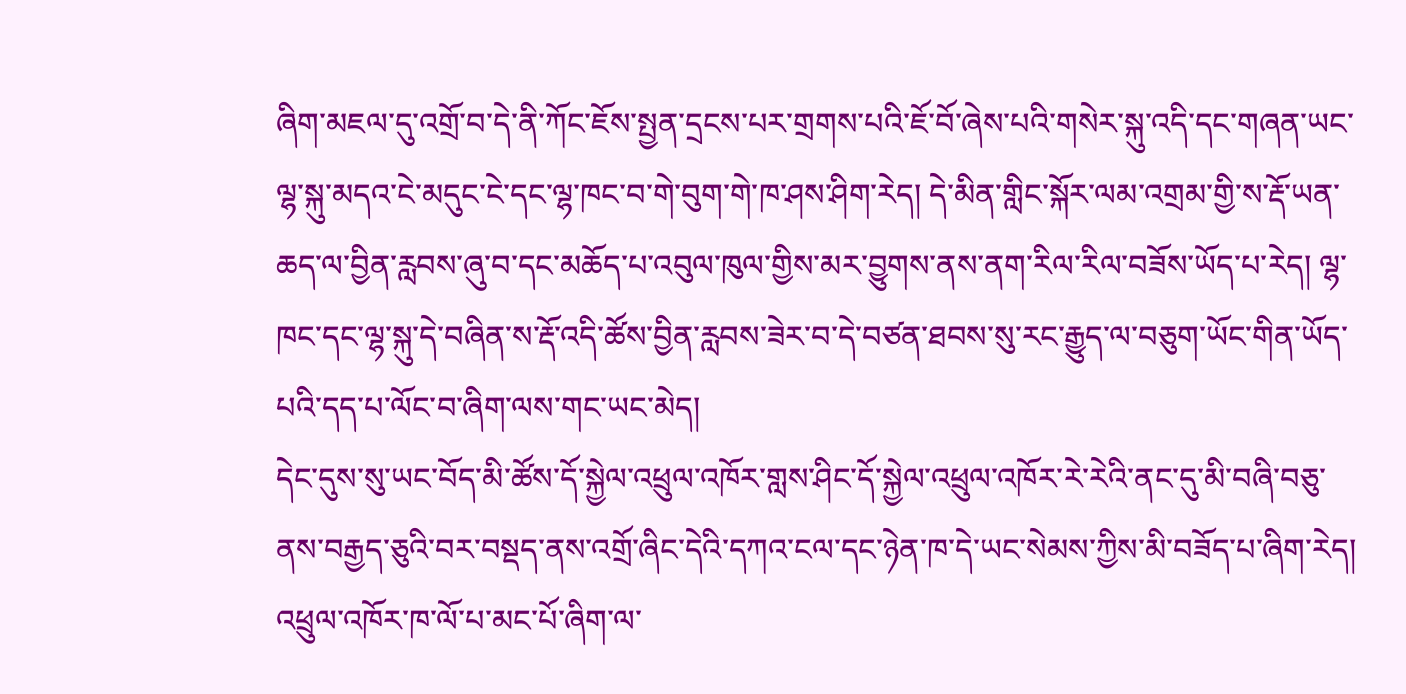ཞིག་མཇལ་དུ་འགྲོ་བ་དེ་ནི་ཀོང་ཇོས་སྤྱན་དྲངས་པར་གྲགས་པའི་ཇོ་བོ་ཞེས་པའི་གསེར་སྐུ་འདི་དང་གཞན་ཡང་ལྷ་སྐུ་མདའ་ངེ་མདུང་ངེ་དང་ལྷ་ཁང་བ་གེ་བུག་གེ་ཁ་ཤས་ཤིག་རེད། དེ་མིན་གླིང་སྐོར་ལམ་འགྲམ་གྱི་ས་རྡོ་ཡན་ཆད་ལ་བྱིན་རླབས་ཞུ་བ་དང་མཆོད་པ་འབུལ་ཁུལ་གྱིས་མར་བྱུགས་ནས་ནག་རིལ་རིལ་བཟོས་ཡོད་པ་རེད། ལྷ་ཁང་དང་ལྷ་སྐུ་དེ་བཞིན་ས་རྡོ་འདི་ཚོས་བྱིན་རླབས་ཟེར་བ་དེ་བཙན་ཐབས་སུ་རང་རྒྱུད་ལ་བཅུག་ཡོང་གིན་ཡོད་པའི་དད་པ་ལོང་བ་ཞིག་ལས་གང་ཡང་མེད།
དེང་དུས་སུ་ཡང་བོད་མི་ཚོས་དོ་སྐྱེལ་འཕྲུལ་འཁོར་གླས་ཤིང་དོ་སྐྱེལ་འཕྲུལ་འཁོར་རེ་རེའི་ནང་དུ་མི་བཞི་བཅུ་ནས་བརྒྱད་ཅུའི་བར་བསྡད་ནས་འགྲོ་ཞིང་དེའི་དཀའ་ངལ་དང་ཉེན་ཁ་དེ་ཡང་སེམས་ཀྱིས་མི་བཟོད་པ་ཞིག་རེད། འཕྲུལ་འཁོར་ཁ་ལོ་པ་མང་པོ་ཞིག་ལ་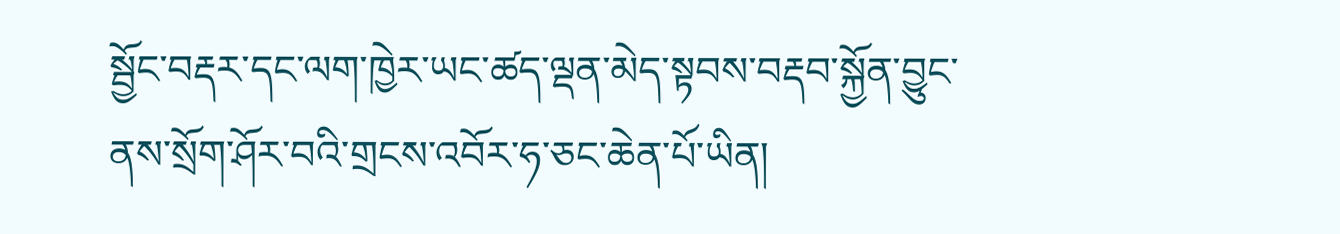སྦྱོང་བརྡར་དང་ལག་ཁྱེར་ཡང་ཚད་ལྡན་མེད་སྟབས་བརྡབ་སྐྱོན་བྱུང་ནས་སྲོག་ཤོར་བའི་གྲངས་འབོར་ཧ་ཅང་ཆེན་པོ་ཡིན།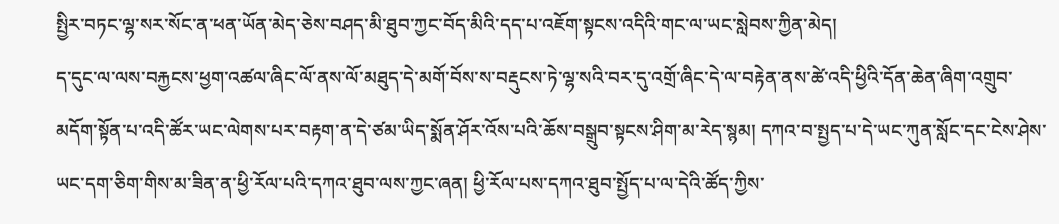སྤྱིར་བཏང་ལྷ་སར་སོང་ན་ཕན་ཡོན་མེད་ཅེས་བཤད་མི་ཐུབ་ཀྱང་བོད་མིའི་དད་པ་འཇོག་སྟངས་འདིའི་གང་ལ་ཡང་སླེབས་ཀྱིན་མེད།
ད་དུང་ལ་ལས་བརྐྱངས་ཕྱག་འཚལ་ཞིང་ལོ་ནས་ལོ་མཐུད་དེ་མགོ་བོས་ས་བརྡུངས་ཏེ་ལྷ་སའི་བར་དུ་འགྲོ་ཞིང་དེ་ལ་བརྟེན་ནས་ཚེ་འདི་ཕྱིའི་དོན་ཆེན་ཞིག་འགྲུབ་མདོག་སྟོན་པ་འདི་ཚོར་ཡང་ལེགས་པར་བརྟག་ན་དེ་ཙམ་ཡིད་སྨོན་ཤོར་འོས་པའི་ཆོས་བསྒྲུབ་སྟངས་ཤིག་མ་རེད་སྙམ། དཀའ་བ་སྤྱད་པ་དེ་ཡང་ཀུན་སློང་དང་ངེས་ཤེས་ཡང་དག་ཅིག་གིས་མ་ཟིན་ན་ཕྱི་རོལ་པའི་དཀའ་ཐུབ་ལས་ཀྱང་ཞན། ཕྱི་རོལ་པས་དཀའ་ཐུབ་སྤྱོད་པ་ལ་དེའི་ཚོད་ཀྱིས་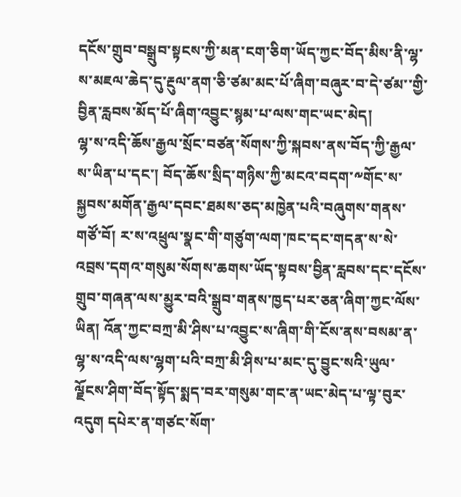དངོས་གྲུབ་བསྒྲུབ་སྟངས་ཀྱི་མན་ངག་ཅིག་ཡོད་ཀྱང་བོད་མིས་ནི་ལྷ་ས་མཇལ་ཆེད་དུ་རྔུལ་ནག་ཅི་ཙམ་མང་པོ་ཞིག་བཞུར་བ་དེ་ཙམ་་གྱི་བྱིན་རླབས་མོད་པོ་ཞིག་འབྱུང་སྙམ་པ་ལས་གང་ཡང་མེད།
ལྷ་ས་འདི་ཆོས་རྒྱལ་སྲོང་བཙན་སོགས་ཀྱི་སྐབས་ནས་བོད་ཀྱི་རྒྱལ་ས་ཡིན་པ་དང་། བོད་ཆོས་སྲིད་གཉིས་ཀྱི་མངའ་བདག་༸གོང་ས་སྐྱབས་མགོན་རྒྱལ་དབང་ཐམས་ཅད་མཁྱེན་པའི་བཞུགས་གནས་གཙོ་བོ། ར་ས་འཕྲུལ་སྣང་གི་གཙུག་ལག་ཁང་དང་གདན་ས་སེ་འབྲས་དགའ་གསུམ་སོགས་ཆགས་ཡོད་སྟབས་བྱིན་རླབས་དང་དངོས་གྲུབ་གཞན་ལས་མྱུར་བའི་སྒྲུབ་གནས་ཁྱད་པར་ཅན་ཞིག་ཀྱང་ལོས་ཡིན། འོན་ཀྱང་བཀྲ་མི་ཤིས་པ་འབྱུང་ས་ཞིག་གི་ངོས་ནས་བསམ་ན་ལྷ་ས་འདི་ལས་ལྷག་པའི་བཀྲ་མི་ཤིས་པ་མང་དུ་བྱུང་སའི་ཡུལ་ལྗོངས་ཤིག་བོད་སྟོད་སྨད་བར་གསུམ་གང་ན་ཡང་མེད་པ་ལྟ་བུར་འདུག དཔེར་ན་གཙང་སོག་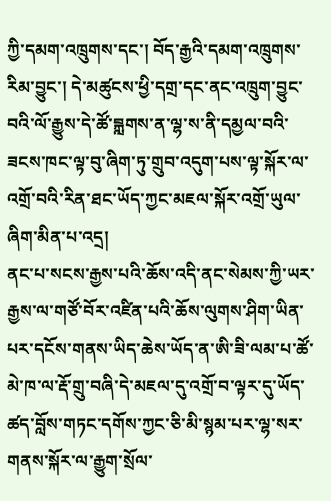ཀྱི་དམག་འཁྲུགས་དང་། བོད་རྒྱའི་དམག་འཁྲུགས་རིམ་བྱུང་། དེ་མཚུངས་ཕྱི་དགྲ་དང་ནང་འཁྲུག་བྱུང་བའི་ལོ་རྒྱུས་དེ་ཚོ་བྐླགས་ན་ལྷ་ས་ནི་དམྱལ་བའི་ཟངས་ཁང་ལྟ་བུ་ཞིག་ཏུ་གྲུབ་འདུག་པས་ལྟ་སྐོར་ལ་འགྲོ་བའི་རིན་ཐང་ཡོད་ཀྱང་མཇལ་སྐོར་འགྲོ་ཡུལ་ཞིག་མིན་པ་འདྲ།
ནང་པ་སངས་རྒྱས་པའི་ཆོས་འདི་ནང་སེམས་ཀྱི་ཡར་རྒྱས་ལ་གཙོ་བོར་འཛིན་པའི་ཆོས་ལུགས་ཤིག་ཡིན་པར་དངོས་གནས་ཡིད་ཆེས་ཡོད་ན་ཨི་ཟི་ལམ་པ་ཚོ་མེ་ཁ་ལ་རྡོ་གྲུ་བཞི་དེ་མཇལ་དུ་འགྲོ་བ་ལྟར་དུ་ཡོད་ཚད་བློས་གཏང་དགོས་ཀྱང་ཅི་མི་སྙམ་པར་ལྷ་སར་གནས་སྐོར་ལ་རྒྱུག་སྲོལ་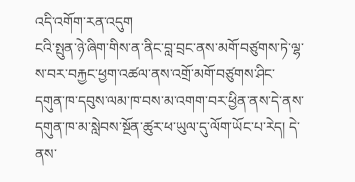འདི་འགོག་རན་འདུག
ངའི་སྤུན་ཉེ་ཞིག་གིས་ན་ནིང་བླ་བྲང་ནས་མགོ་བཙུགས་ཏེ་ལྷ་ས་བར་བརྐྱང་ཕྱག་འཚལ་ནས་འགྲོ་མགོ་བཙུགས་ཤིང་དགུན་ཁ་དབུས་ལམ་ཁ་བས་མ་འགག་བར་ཕྱིན་ནས་དེ་ནས་དགུན་ཁ་མ་སླེབས་སྔོན་ཚུར་ཕ་ཡུལ་དུ་ལོག་ཡོང་པ་རེད། དེ་ནས་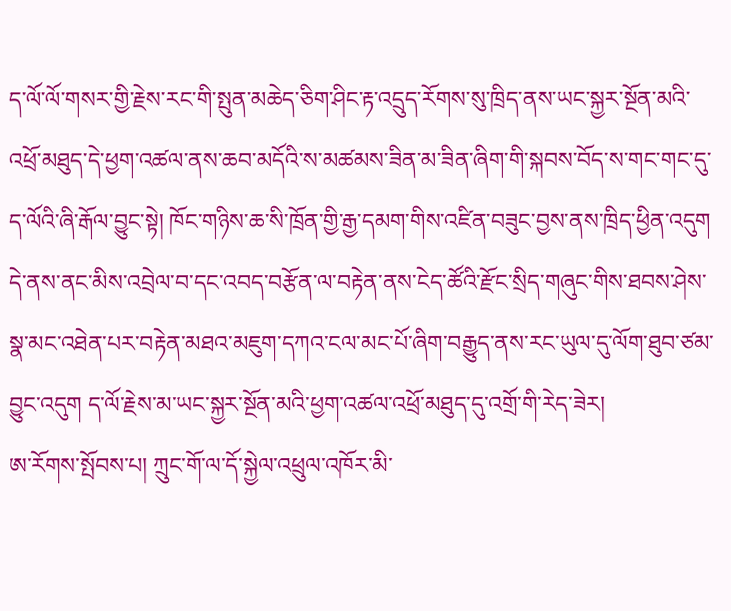ད་ལོ་ལོ་གསར་གྱི་རྗེས་རང་གི་སྤུན་མཆེད་ཅིག་ཤིང་རྟ་འདྲུད་རོགས་སུ་ཁྲིད་ནས་ཡང་སྐྱར་སྔོན་མའི་འཕྲོ་མཐུད་དེ་ཕྱག་འཚལ་ནས་ཆབ་མདོའི་ས་མཚམས་ཟིན་མ་ཟིན་ཞིག་གི་སྐབས་བོད་ས་གང་གང་དུ་ད་ལོའི་ཞི་རྒོལ་བྱུང་སྟེ། ཁོང་གཉིས་ཆ་སི་ཁྲོན་གྱི་རྒྱ་དམག་གིས་འཛིན་བཟུང་བྱས་ནས་ཁྲིད་ཕྱིན་འདུག དེ་ནས་ནང་མིས་འབྲེལ་བ་དང་འབད་བརྩོན་ལ་བརྟེན་ནས་ངེད་ཚོའི་རྫོང་སྲིད་གཞུང་གིས་ཐབས་ཤེས་སྣ་མང་འཐེན་པར་བརྟེན་མཐའ་མཇུག་དཀའ་ངལ་མང་པོ་ཞིག་བརྒྱུད་ནས་རང་ཡུལ་དུ་ལོག་ཐུབ་ཙམ་བྱུང་འདུག ད་ལོ་རྗེས་མ་ཡང་སྐྱར་སྔོན་མའི་ཕྱག་འཚལ་འཕྲོ་མཐུད་དུ་འགྲོ་གི་རེད་ཟེར།
ཨ་རོགས་སྤོབས་པ། ཀྲུང་གོ་ལ་དོ་སྐྱེལ་འཕྲུལ་འཁོར་མི་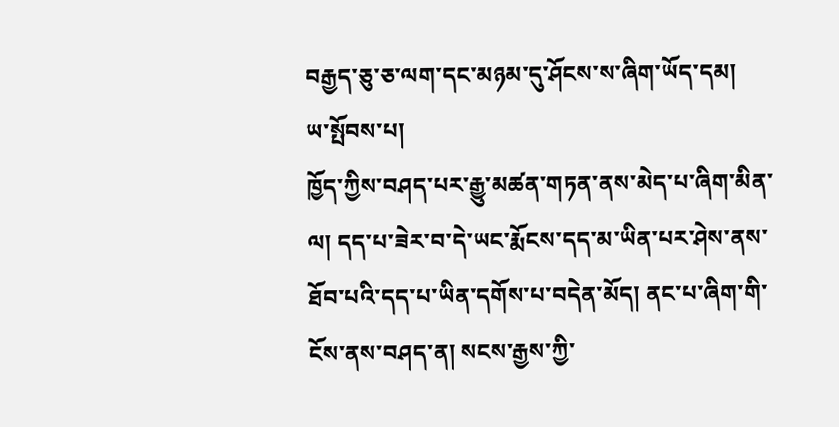བརྒྱད་ཅུ་ཅ་ལག་དང་མཉམ་དུ་ཤོངས་ས་ཞིག་ཡོད་དམ།
ཡ་སྤོབས་པ།
ཁྱོད་ཀྱིས་བཤད་པར་རྒྱུ་མཚན་གཏན་ནས་མེད་པ་ཞིག་མིན་ལ། དད་པ་ཟེར་བ་དེ་ཡང་རྨོངས་དད་མ་ཡིན་པར་ཤེས་ནས་ཐོབ་པའི་དད་པ་ཡིན་དགོས་པ་བདེན་མོད། ནང་པ་ཞིག་གི་ངོས་ནས་བཤད་ན། སངས་རྒྱས་ཀྱི་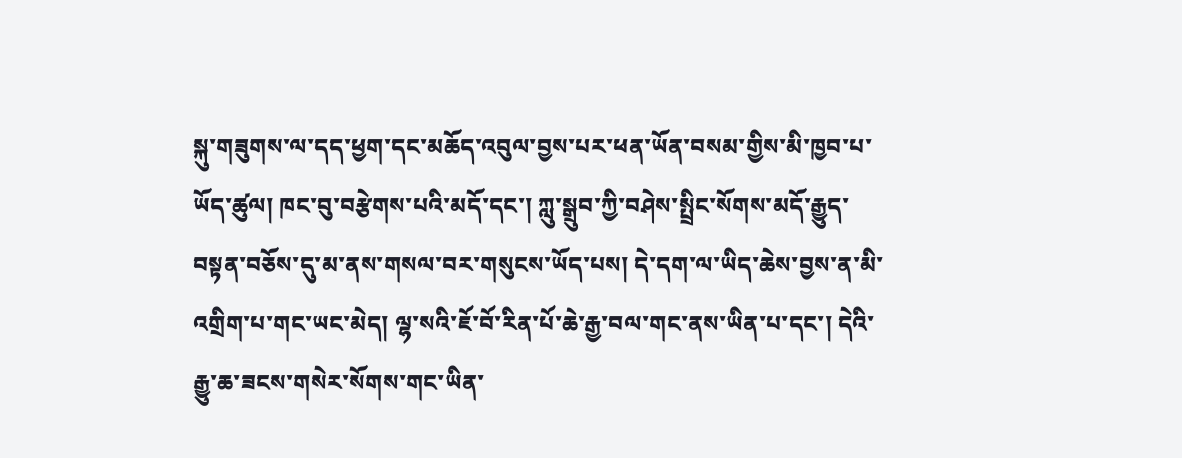སྐུ་གཟུགས་ལ་དད་ཕྱག་དང་མཆོད་འབུལ་བྱས་པར་ཕན་ཡོན་བསམ་གྱིས་མི་ཁྱབ་པ་ཡོད་ཚུལ། ཁང་བུ་བརྩེགས་པའི་མདོ་དང་། ཀླུ་སྒྲུབ་ཀྱི་བཤེས་སྤྲིང་སོགས་མདོ་རྒྱུད་བསྟན་བཅོས་དུ་མ་ནས་གསལ་བར་གསུངས་ཡོད་པས། དེ་དག་ལ་ཡིད་ཆེས་བྱས་ན་མི་འགྲིག་པ་གང་ཡང་མེད། ལྷ་སའི་ཇོ་བོ་རིན་པོ་ཆེ་རྒྱ་བལ་གང་ནས་ཡིན་པ་དང་། དེའི་རྒྱུ་ཆ་ཟངས་གསེར་སོགས་གང་ཡིན་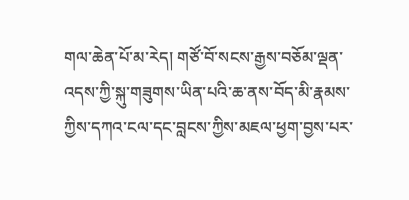གལ་ཆེན་པོ་མ་རེད། གཙོ་བོ་སངས་རྒྱས་བཅོམ་ལྡན་འདས་ཀྱི་སྐུ་གཟུགས་ཡིན་པའི་ཆ་ནས་བོད་མི་རྣམས་ཀྱིས་དཀའ་ངལ་དང་བླངས་ཀྱིས་མཇལ་ཕྱག་བྱས་པར་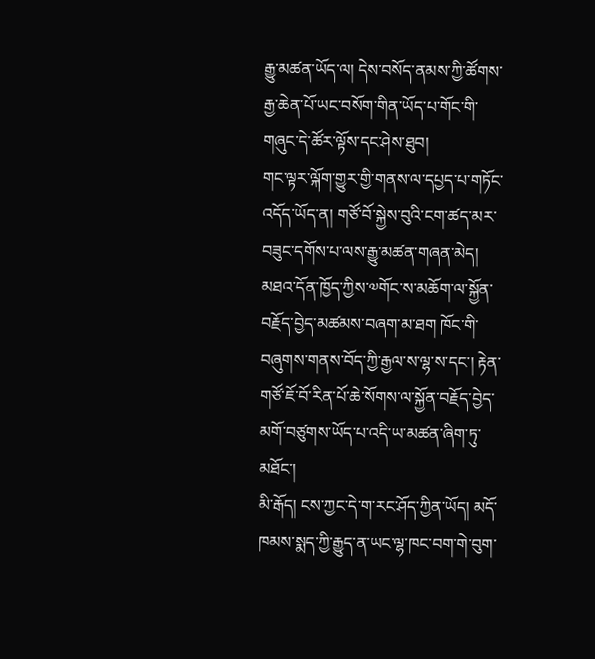རྒྱུ་མཚན་ཡོད་ལ། དེས་བསོད་ནམས་ཀྱི་ཚོགས་རྒྱ་ཆེན་པོ་ཡང་བསོག་གིན་ཡོད་པ་གོང་གི་གཞུང་དེ་ཚོར་ལྟོས་དང་ཤེས་ཐུབ།
གང་ལྟར་ལྐོག་གྱུར་གྱི་གནས་ལ་དཔྱད་པ་གཏོང་འདོད་ཡོད་ན། གཙོ་བོ་སྐྱེས་བུའི་ངག་ཚད་མར་བཟུང་དགོས་པ་ལས་རྒྱུ་མཚན་གཞན་མེད། མཐའ་དོན་ཁྱོད་ཀྱིས་༧གོང་ས་མཆོག་ལ་སྐྱོན་བརྗོད་བྱེད་མཚམས་བཞག་མ་ཐག ཁོང་གི་བཞུགས་གནས་བོད་ཀྱི་རྒྱལ་ས་ལྷ་ས་དང་། རྟེན་གཙོ་ཇོ་བོ་རིན་པོ་ཆེ་སོགས་ལ་སྐྱོན་བརྗོད་བྱེད་མགོ་བཙུགས་ཡོད་པ་འདི་ཡ་མཚན་ཞིག་ཏུ་མཐོང་།
མི་རྒོད། ངས་ཀྱང་དེ་ག་རང་ཤོད་ཀྱིན་ཡོད། མདོ་ཁམས་སྨད་ཀྱི་རྒྱུད་ན་ཡང་ལྷ་ཁང་བག་གེ་བུག་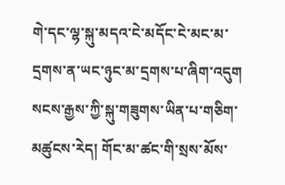གེ་དང་ལྷ་སྐུ་མདའ་ངེ་མདོང་ངེ་མང་མ་དྲགས་ན་ཡང་ཉུང་མ་དྲགས་པ་ཞིག་འདུག སངས་རྒྱས་ཀྱི་སྐུ་གཟུགས་ཡིན་པ་གཅིག་མཚུངས་རེད། གོང་མ་ཚང་གི་སྲས་མོས་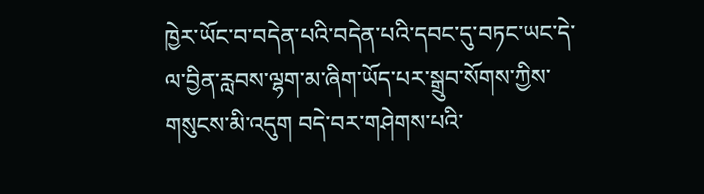ཁྱེར་ཡོང་བ་བདེན་པའི་བདེན་པའི་དབང་དུ་བཏང་ཡང་དེ་ལ་བྱིན་རླབས་ལྷག་མ་ཞིག་ཡོད་པར་སྒྲུབ་སོགས་ཀྱིས་གསུངས་མི་འདུག བདེ་བར་གཤེགས་པའི་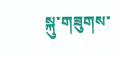སྐུ་གཟུགས་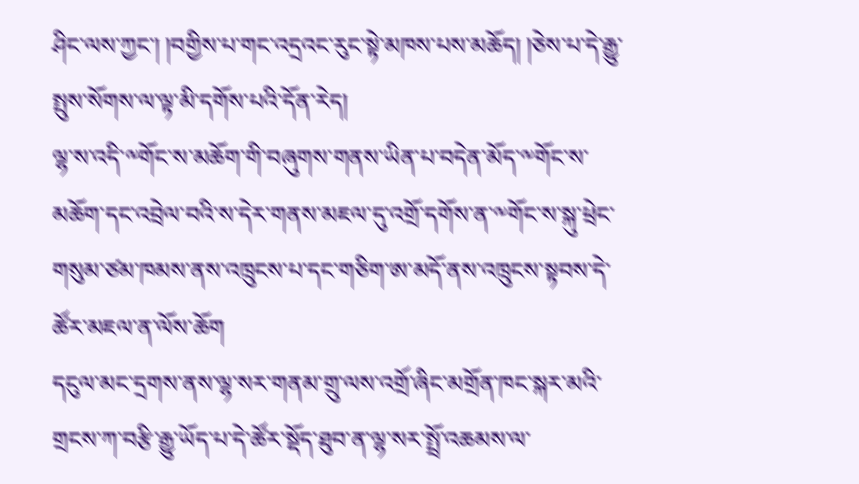ཤིང་ལས་ཀྱང་། །བགྱིས་པ་གང་འདྲའང་རུང་སྟེ་མཁས་པས་མཆོད། །ཅེས་པ་དེ་རྒྱུ་སྤུས་སོགས་ལ་ལྟ་མི་དགོས་པའི་དོན་རེད།
ལྷ་ས་འདི་༸གོང་ས་མཆོག་གི་བཞུགས་གནས་ཡིན་པ་བདེན་མོད་༸གོང་ས་མཆོག་དང་འབྲེལ་བའི་ས་དེར་གནས་མཇལ་དུ་འགྲོ་དགོས་ན་༸གོང་ས་སྐུ་ཕྲེང་གསུམ་ཙམ་ཁམས་ནས་འཁྲུངས་པ་དང་གཅིག་ཨ་མདོ་ནས་འཁྲུངས་སྟབས་དེ་ཚོར་མཇལ་ན་ལོས་ཆོག
དངུལ་མང་དྲགས་ནས་ལྷ་སར་གནམ་གྲུ་ལས་འགྲོ་ཞིང་མགྲོན་ཁང་སྐར་མའི་གྲངས་ཀ་བརྩི་རྒྱུ་ཡོད་པ་དེ་ཚོར་སྡོད་ཐུབ་ན་ལྷ་སར་སྤྲོ་འཆམས་ལ་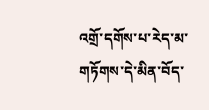འགྲོ་དགོས་པ་རེད་མ་གཏོགས་དེ་མིན་བོད་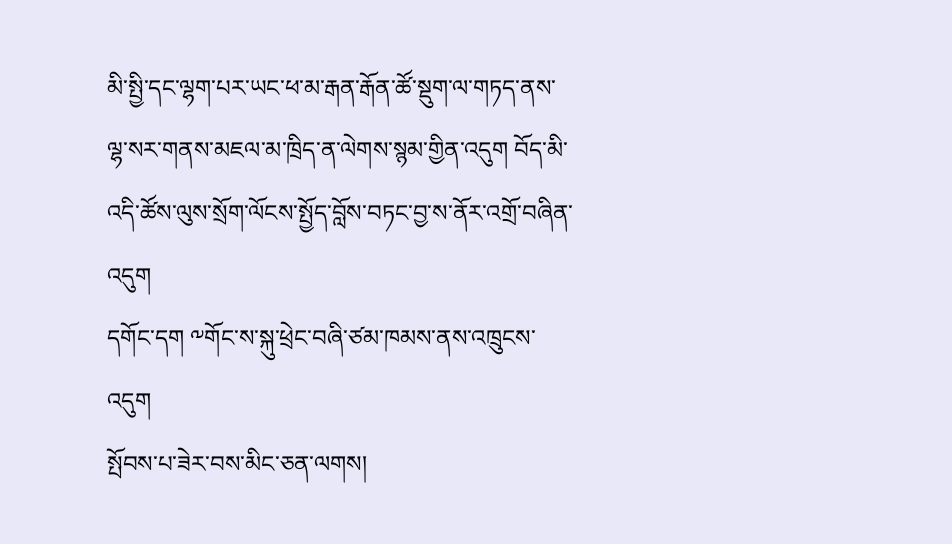མི་སྤྱི་དང་ལྷག་པར་ཡང་ཕ་མ་རྒན་རྒོན་ཚོ་སྡུག་ལ་གཏད་ནས་ལྷ་སར་གནས་མཇལ་མ་ཁྲིད་ན་ལེགས་སྙམ་གྱིན་འདུག བོད་མི་འདི་ཚོས་ལུས་སྲོག་ལོངས་སྤྱོད་བློས་བཏང་བྱ་ས་ནོར་འགྲོ་བཞིན་འདུག
དགོང་དག ༸གོང་ས་སྐུ་ཕྲེང་བཞི་ཙམ་ཁམས་ནས་འཁྲུངས་འདུག
སྤོབས་པ་ཟེར་བས་མིང་ཅན་ལགས།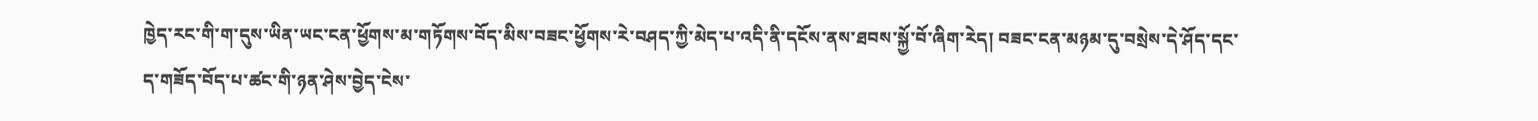ཁྱེད་རང་གི་ག་དུས་ཡིན་ཡང་ངན་ཕྱོགས་མ་གཏོགས་བོད་མིས་བཟང་ཕྱོགས་རེ་བཤད་ཀྱི་མེད་པ་འདི་ནི་དངོས་ནས་ཐབས་སྐྱོ་བོ་ཞིག་རེད། བཟང་ངན་མཉམ་དུ་བསྲེས་དེ་ཤོད་དང་ད་གཟོད་བོད་པ་ཚང་གི་ཉན་ཤེས་བྱེད་ངེས་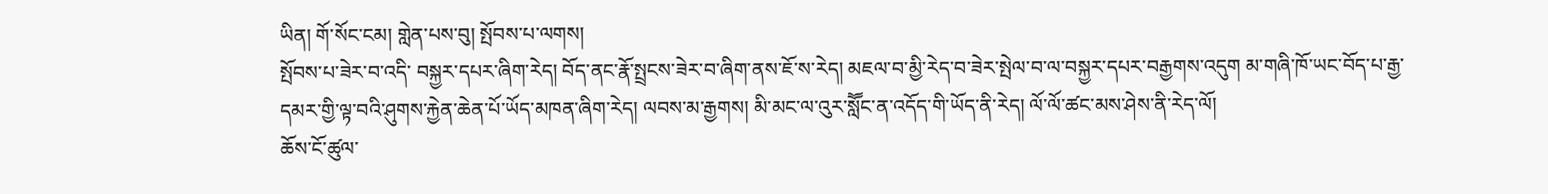ཡིན། གོ་སོང་ངམ། གླེན་པས་བུ། སྤོབས་པ་ལགས།
སྤོབས་པ་ཟེར་བ་འདི་ བསྐྱར་དཔར་ཞིག་རེད། བོད་ནང་རྣོ་སྤྲངས་ཟེར་བ་ཞིག་ནས་ཇོ་ས་རེད། མཇལ་བ་མྱི་རེད་བ་ཟེར་སྤེལ་བ་ལ་བསྐྱར་དཔར་བརྒྱགས་འདུག མ་གཞི་ཁོ་ཡང་བོད་པ་རྒྱ་དམར་གྱི་ལྟ་བའི་ཤུགས་རྐྱེན་ཆེན་པོ་ཡོད་མཁན་ཞིག་རེད། ལབས་མ་རྒྱགས། མི་མང་ལ་འུར་སླཽང་ན་འདོད་གི་ཡོད་ནི་རེད། ལོ་ལོ་ཚང་མས་ཤེས་ནི་རེད་ལོ།
ཆོས་ངོ་ཚུལ་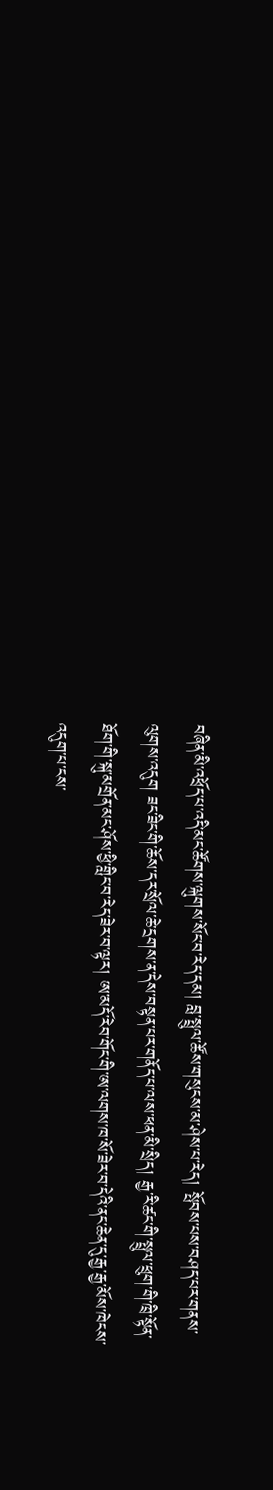བཞིན་མི་འཕྲོད་པ་འདི་མང་ཚོགས་ལྐུགས་སོང་བ་རེད་དམ། བླ་སྤྲུལ་ཚོས་གསུངས་མ་ཤེས་པ་རེད། སྤོབས་པས་བཤད་པར་གནས་ལུགས་འདུག ཟང་ཟིང་གི་ཆོས་དར་སྲོལ་ཆེ་དྲགས་ན་དེས་བསྟན་པར་གནོད་པ་ལས་ཕན་མི་སྲིད། རྒྱ་རི་ཚང་གི་སྤྲུལ་ཕྲུག་གི་ཁྲི་སྟོན་ཐོག་གི་སྐུ་མགྲོན་མང་ཤོས་ཕྱི་གླིང་བ་རེད་ཟེར་བ་ལྟར། ཨ་མདོ་རེབ་གོང་གི་ཨ་ལགས་ཁ་སོ་ཟེར་བ་དེའི་ནང་ཆེན་དུ་རྒྱ་རྒྱ་མོས་ཁེངས་འདུག་པ་ངས་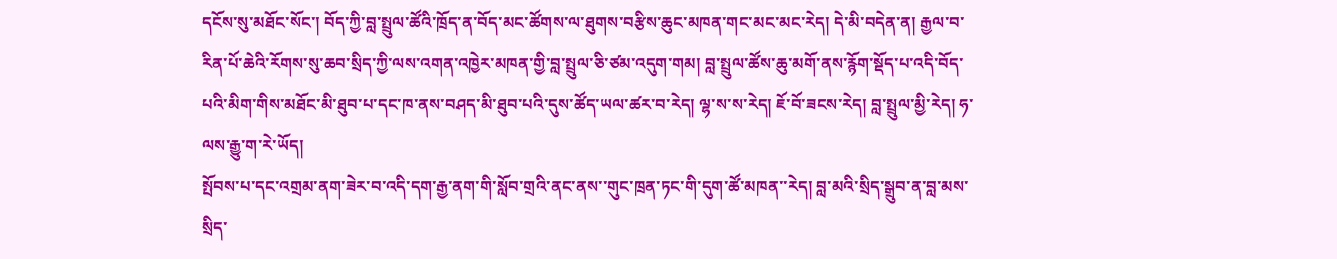དངོས་སུ་མཐོང་སོང་། བོད་ཀྱི་བླ་སྤྲུལ་ཚོའི་ཁྲོད་ན་བོད་མང་ཚོགས་ལ་ཐུགས་བརྩིས་ཆུང་མཁན་གང་མང་མང་རེད། དེ་མི་བདེན་ན། རྒྱལ་བ་རིན་པོ་ཆེའི་རོགས་སུ་ཆབ་སྲིད་ཀྱི་ལས་འགན་འཁྱེར་མཁན་གྱི་བླ་སྤྲུལ་ཅི་ཙམ་འདུག་གམ། བླ་སྤྲུལ་ཚོས་ཆུ་མགོ་ནས་རྙོག་སྡོད་པ་འདི་བོད་པའི་མིག་གིས་མཐོང་མི་ཐུབ་པ་དང་ཁ་ནས་བཤད་མི་ཐུབ་པའི་དུས་ཚོད་ཡལ་ཚར་བ་རེད། ལྷ་ས་ས་རེད། ཇོ་བོ་ཟངས་རེད། བླ་སྤྲུལ་མྱི་རེད། ཧ་ལས་རྒྱུ་ག་རེ་ཡོད།
སྤོབས་པ་དང་འགྲམ་ནག་ཟེར་བ་འདི་དག་རྒྱ་ནག་གི་སློབ་གྲའི་ནང་ནས་་གུང་ཁྲན་ཏང་གི་དུག་ཚོ་མཁན་་རེད། བླ་མའི་སྲིད་སྒྲུབ་ན་བླ་མས་སྲིད་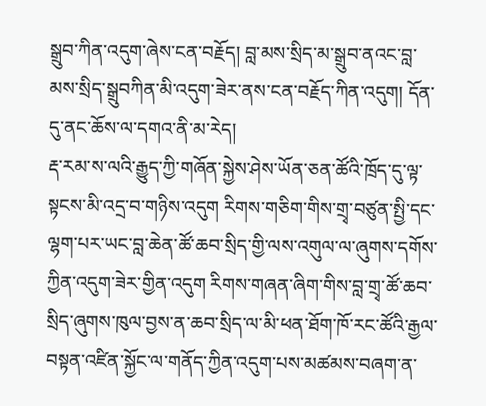སྒྲུབ་ཀིན་འདུག་ཞེས་ངན་བརྗོད། བླ་མས་སྲིད་མ་སྒྲུབ་ནའང་བླ་མས་སྲིད་སྒྲུབཀིན་མི་འདུག་ཟེར་ནས་ངན་བརྗོད་ཀིན་འདུག། དོན་དུ་ནང་ཆོས་ལ་དགའ་ནི་མ་རེད།
རྡ་རམ་ས་ལའི་རྒྱུད་ཀྱི་གཞོན་སྐྱེས་ཤེས་ཡོན་ཅན་ཚོའི་ཁྲོད་དུ་ལྟ་སྟངས་མི་འདྲ་བ་གཉིས་འདུག རིགས་གཅིག་གིས་གྲྭ་བཙུན་སྤྱི་དང་ལྷག་པར་ཡང་བླ་ཆེན་ཚོ་ཆབ་སྲིད་གྱི་ལས་འགུལ་ལ་ཞུགས་དགོས་ཀྱིན་འདུག་ཟེར་གྱིན་འདུག རིགས་གཞན་ཞིག་གིས་བླ་གྲྭ་ཚོ་ཆབ་སྲིད་ཞུགས་ཁུལ་བྱས་ན་ཆབ་སྲིད་ལ་མི་ཕན་ཐོག་ཁོ་རང་ཚོའི་རྒྱལ་བསྟན་འཛིན་སྐྱོང་ལ་གནོད་ཀྱིན་འདུག་པས་མཚམས་བཞག་ན་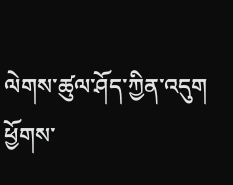ལེགས་ཚུལ་ཤོད་ཀྱིན་འདུག ཕྱོགས་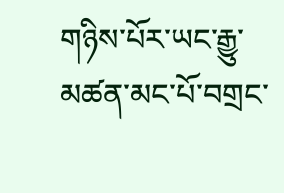གཉིས་པོར་ཡང་རྒྱུ་མཚན་མང་པོ་བགྲང་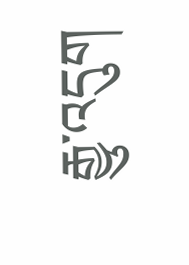རྒྱུ་འདུག